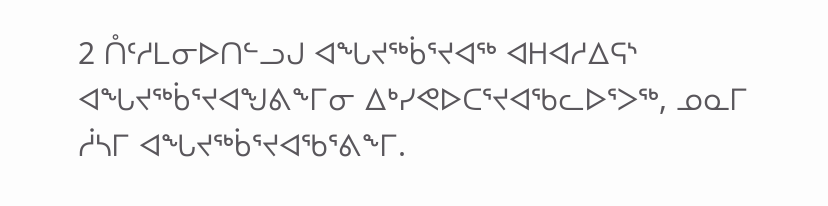2 ᑍᑦᓱᒪᓂᐅᑎᓪᓗᒍ ᐊᖓᔪᖅᑳᕐᔪᐊᖅ ᐊᕼᐊᓱᐃᕋᔅ ᐊᖓᔪᖅᑳᕐᔪᐊᖑᕕᖕᒥᓂ ᐃᒃᓯᕙᐅᑕᕐᔪᐊᖃᓚᐅᕐᐳᖅ, ᓄᓇᒥ ᓲᓴᒥ ᐊᖓᔪᖅᑳᕐᔪᐊᖃᕐᕕᖕᒥ.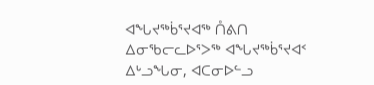ᐊᖓᔪᖅᑳᕐᔪᐊᖅ ᑍᕕᑎ ᐃᓂᖃᓕᓚᐅᕐᐳᖅ ᐊᖓᔪᖅᑳᕐᔪᐊᑉ ᐃᒡᓗᖓᓂ, ᐊᑕᓂᐅᓪᓗ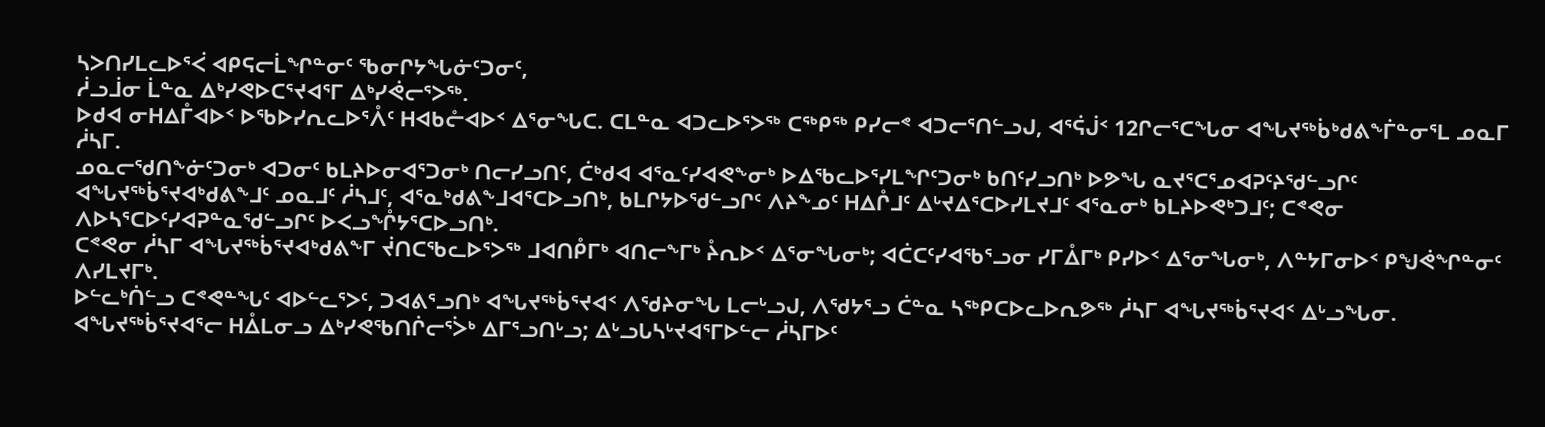ᓴᐳᑎᓯᒪᓚᐅᕐᐹ ᐊᑭᕋᓕᒫᖏᓐᓂᑦ ᖃᓂᒋᔭᖓᓃᑦᑐᓂᑦ,
ᓲᓗᒨᓂ ᒫᓐᓇ ᐃᒃᓯᕙᐅᑕᕐᔪᐊᕐᒥ ᐃᒃᓯᕚᓕᕐᐳᖅ.
ᐅᑯᐊ ᓂᕼᐃᒤᐊᐅᑉ ᐅᖃᐅᓯᕆᓚᐅᕐᐰᑦ ᕼᐊᑲᓔᐊᐅᑉ ᐃᕐᓂᖓᑕ. ᑕᒪᓐᓇ ᐊᑐᓚᐅᕐᐳᖅ ᑕᖅᑭᖅ ᑭᓯᓕᕝ ᐊᑐᓕᕐᑎᓪᓗᒍ, ᐊᕐᕌᒎᑉ 12ᒋᓕᕐᑕᖓᓂ ᐊᖓᔪᖅᑳᒃᑯᕕᖕᒦᓐᓂᕐᒪ ᓄᓇᒥ ᓲᓴᒥ.
ᓄᓇᓕᖁᑎᖕᓃᑦᑐᓂᒃ ᐊᑐᓂᑦ ᑲᒪᔨᐅᓂᐊᕐᑐᓂᒃ ᑎᓕᓯᓗᑎᑦ, ᑖᒃᑯᐊ ᐊᕐᓇᑦᓯᐊᕙᖕᓂᒃ ᐅᐃᖃᓚᐅᕐᓯᒪᖏᑦᑐᓂᒃ ᑲᑎᑦᓯᓗᑎᒃ ᐅᕗᖓ ᓇᔪᕐᑕᕐᓄᐊᕈᑦᔨᖁᓪᓗᒋᑦ ᐊᖓᔪᖅᑳᕐᔪᐊᒃᑯᕕᖕᒧᑦ ᓄᓇᒧᑦ ᓲᓴᒧᑦ, ᐊᕐᓇᒃᑯᕕᖕᒧᐊᕐᑕᐅᓗᑎᒃ, ᑲᒪᒋᔭᐅᖁᓪᓗᒋᑦ ᐱᔨᖕᓄᑦ ᕼᐃᒊᒧᑦ ᐃᒡᔪᐃᕐᑕᐅᓯᒪᔪᒧᑦ ᐊᕐᓇᓂᒃ ᑲᒪᔨᐅᕙᒃᑐᒧᑦ; ᑕᕝᕙᓂ ᐱᐅᓴᕐᑕᐅᑦᓯᐊᕈᓐᓇᖁᓪᓗᒋᑦ ᐅᐸᓗᖎᔭᕐᑕᐅᓗᑎᒃ.
ᑕᕝᕙᓂ ᓲᓴᒥ ᐊᖓᔪᖅᑳᕐᔪᐊᒃᑯᕕᖕᒥ ᔫᑎᑕᖃᓚᐅᕐᐳᖅ ᒧᐊᑎᑬᒥᒃ ᐊᑎᓕᖕᒥᒃ ᔧᕆᐅᑉ ᐃᕐᓂᖓᓂᒃ; ᐊᑖᑕᑦᓯᐊᖃᕐᓗᓂ ᓯᒥᐂᒥᒃ ᑭᓯᐅᑉ ᐃᕐᓂᖓᓂᒃ, ᐱᓐᔭᒥᓂᐅᑉ ᑭᖑᕚᖏᓐᓂᑦ ᐱᓯᒪᔪᒥᒃ.
ᐅᓪᓚᒃᑏᓪᓗ ᑕᕝᕙᓐᖓᑦ ᐊᐅᓪᓚᕐᐳᑦ, ᑐᐊᕕᕐᓗᑎᒃ ᐊᖓᔪᖅᑳᕐᔪᐊᑉ ᐱᖁᔨᓂᖓ ᒪᓕᒡᓗᒍ, ᐱᖁᔭᕐᓗ ᑖᓐᓇ ᓴᖅᑭᑕᐅᓚᐅᕆᕗᖅ ᓲᓴᒥ ᐊᖓᔪᖅᑳᕐᔪᐊᑉ ᐃᒡᓗᖓᓂ. ᐊᖓᔪᖅᑳᕐᔪᐊᕐᓕ ᕼᐂᒪᓂᓗ ᐃᒃᓯᕙᖃᑎᒌᓕᕐᐴᒃ ᐃᒥᕐᓗᑎᒡᓗ; ᐃᒡᓗᒐᓴᒡᔪᐊᕐᒥᐅᓪᓕ ᓲᓴᒥᐅᑦ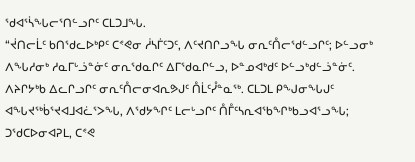ᖁᐊᕐᓵᖓᓕᕐᑎᓪᓗᒋᑦ ᑕᒪᑐᒧᖓ.
“ᔫᑎᓕᒫᑦ ᑲᑎᖁᓚᐅᒃᑭᑦ ᑕᕝᕙᓂ ᓲᓴᒦᑦᑐᑦ, ᐱᑦᔪᑎᒋᓗᖓ ᓂᕆᑦᑍᓕᖁᓪᓗᒋᑦ; ᐅᓪᓗᓂᒃ ᐱᖓᓱᓂᒃ ᓱᓇᒥᒡᓘᓐᓃᑦ ᓂᕆᖁᓇᒋᑦ ᐃᒥᖁᓇᒋᓪᓗ, ᐅᓐᓄᐊᒃᑯᑦ ᐅᓪᓗᒃᑯᓪᓘᓐᓃᑦ. ᐱᔨᒋᔭᒃᑲ ᐃᓚᒋᓗᒋᑦ ᓂᕆᑦᑍᓕᓂᐊᕆᕗᒍᑦ ᑍᒫᑦᓮᓐᓇᖅ. ᑕᒪᑐᒪ ᑭᖑᓂᖓᒍᑦ ᐊᖓᔪᖅᑳᕐᔪᐊᒧᐊᓛᕐᐳᖓ, ᐱᖁᔭᖏᑦ ᒪᓕᒡᓗᒋᑦ ᑍᒤᑦᓴᕆᐊᖃᖏᒃᑲᓗᐊᕐᓗᖓ; ᑐᖁᑕᐅᓂᐊᕈᒪ, ᑕᕝᕙ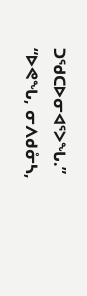ᑐᖁᑕᐅᓂᐊᕐᐳᖓ.”
“ᐅᕙᖓ, ᓂᐱᑯᓁᓴ,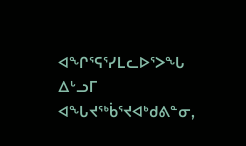ᐊᖏᕐᕋᕐᓯᒪᓚᐅᕐᐳᖓ ᐃᒡᓗᒥ ᐊᖓᔪᖅᑳᕐᔪᐊᒃᑯᕕᓐᓂ,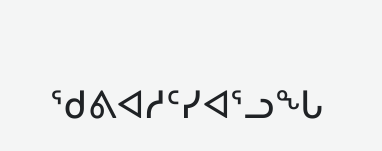ᖁᕕᐊᓱᑦᓯᐊᕐᓗᖓ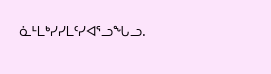ᓈᒻᒪᒃᓯᓯᒪᑦᓯᐊᕐᓗᖓᓗ.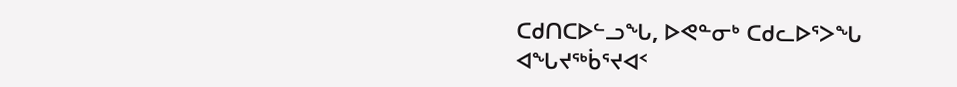ᑕᑯᑎᑕᐅᓪᓗᖓ, ᐅᕙᓐᓂᒃ ᑕᑯᓚᐅᕐᐳᖓ ᐊᖓᔪᖅᑳᕐᔪᐊᑉ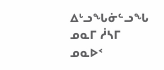ᐃᒡᓗᖓᓃᓪᓗᖓ ᓄᓇᒥ ᓲᓴᒥ ᓄᓇᐅᑉ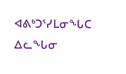ᐊᕕᒃᑐᕐᓯᒪᓂᖓᑕ ᐃᓚᖓᓂ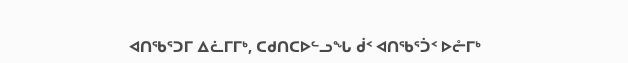ᐊᑎᖃᕐᑐᒥ ᐃᓛᒥᒥᒃ, ᑕᑯᑎᑕᐅᓪᓗᖓ ᑰᑉ ᐊᑎᖃᕐᑑᑉ ᐅᓔᒥᒃ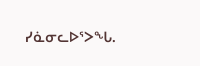ᓯᓈᓂᓚᐅᕐᐳᖓ.